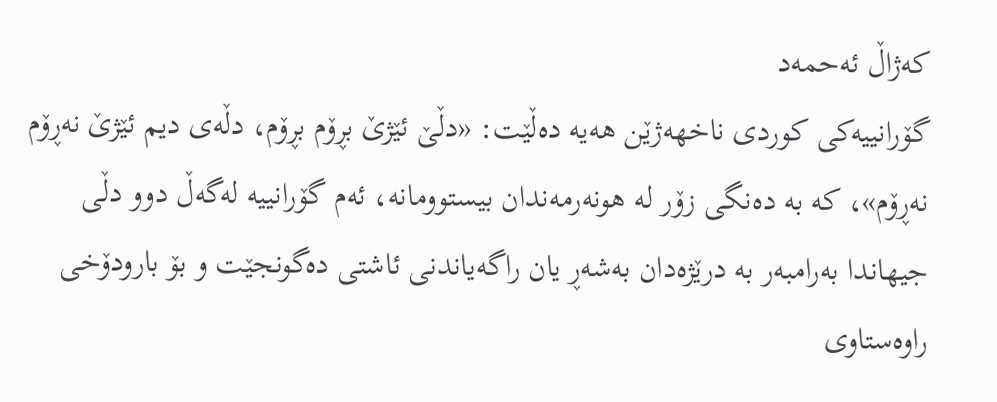کەژاڵ ئەحمەد
گۆرانییەکی کوردی ناخهەژێن هەیە دەڵێت: «دڵێ ئێژێ بڕۆم بڕۆم، دڵەی دیم ئێژێ نەڕۆم نەڕۆم»، کە بە دەنگی زۆر لە هونەرمەندان بیستوومانە، ئەم گۆرانییە لەگەڵ دوو دڵی جیهاندا بەرامبەر بە درێژەدان بەشەڕ یان راگەیاندنی ئاشتی دەگونجێت و بۆ بارودۆخی راوەستاوی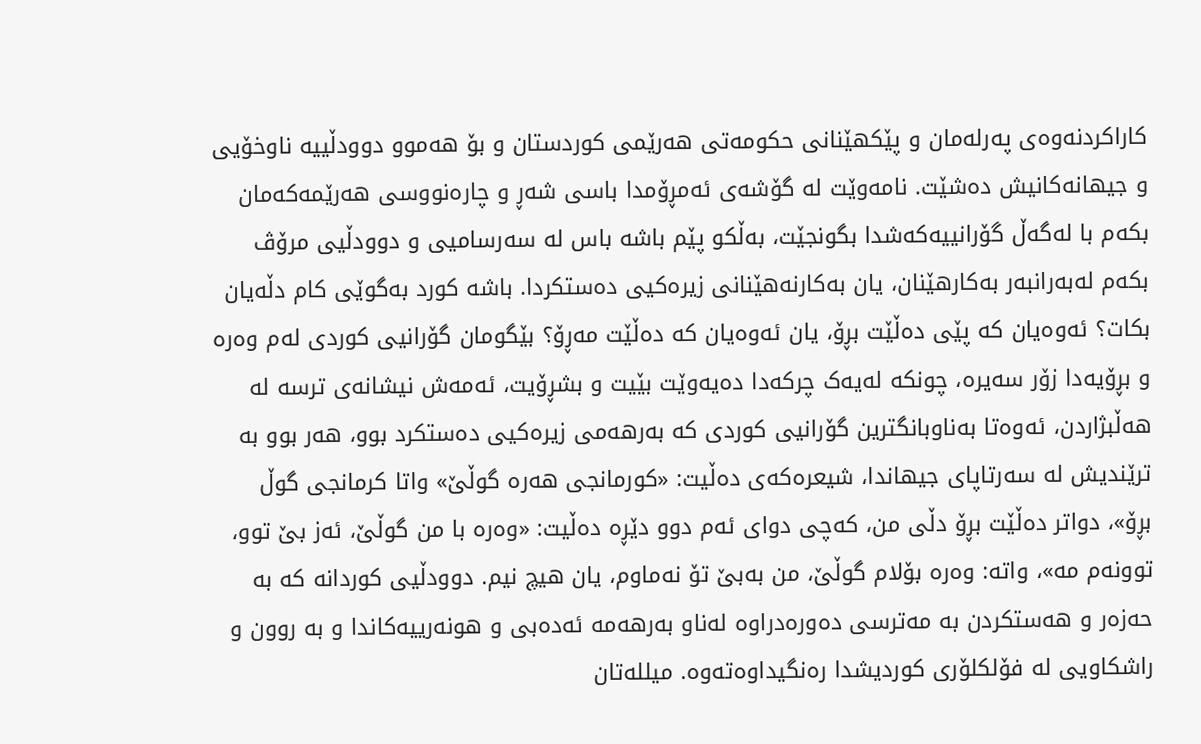کاراکردنەوەی پەرلەمان و پێکهێنانی حکومەتی هەرێمی کوردستان و بۆ هەموو دوودڵییە ناوخۆیی و جیهانەکانیش دەشێت. نامەوێت لە گۆشەی ئەمڕۆمدا باسی شەڕ و چارەنووسی هەرێمەکەمان بکەم با لەگەڵ گۆرانییەکەشدا بگونجێت، بەڵکو پێم باشە باس لە سەرسامیی و دوودڵیی مرۆڤ بکەم لەبەرانبەر بەکارهێنان، یان بەکارنەهێنانی زیرەکیی دەستکردا. باشە کورد بەگوێی کام دڵەیان بکات؟ ئەوەیان کە پێی دەڵێت بڕۆ، یان ئەوەیان کە دەڵێت مەڕۆ؟ بێگومان گۆرانیی کوردی لەم وەرە و بڕۆیەدا زۆر سەیرە، چونکە لەیەک چرکەدا دەیەوێت بێیت و بشڕۆیت، ئەمەش نیشانەی ترسە لە هەڵبژاردن، ئەوەتا بەناوبانگترین گۆرانیی کوردی کە بەرهەمی زیرەکیی دەستکرد بوو، هەر بوو بە ترێندیش لە سەرتاپای جیهاندا، شیعرەکەی دەڵیت: «کورمانجی هەرە گوڵێ» واتا کرمانجی گوڵ بڕۆ»، دواتر دەڵێت بڕۆ دڵی من، کەچی دوای ئەم دوو دێڕە دەڵیت: «وەرە با من گوڵێ، ئەز بێ توو، توونەم مە»، واتە: وەرە بۆلام گوڵێ، من بەبێ تۆ نەماوم، یان هیچ نیم. دوودڵیی کوردانە کە بە حەزەر و هەستکردن بە مەترسی دەورەدراوە لەناو بەرهەمە ئەدەبی و هونەرییەکاندا و بە روون و راشکاویی لە فۆلکلۆری کوردیشدا رەنگیداوەتەوە. میللەتان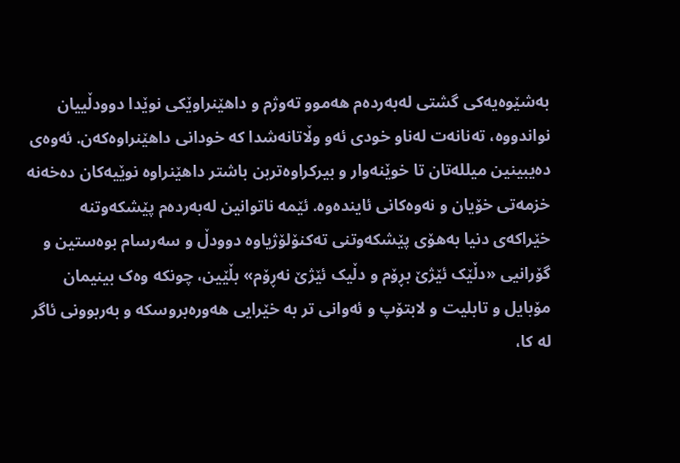بەشێوەیەکی گشتی لەبەردەم هەموو تەوژم و داهێنراوێکی نوێدا دوودڵییان نواندووە، تەنانەت لەناو خودی ئەو وڵاتانەشدا کە خودانی داهێنراوەکەن. ئەوەی دەیبینین میللەتان تا خوێنەوار و بیرکراوەتربن باشتر داهێنراوە نوێیەکان دەخەنە خزمەتی خۆیان و نەوەکانی ئایندەوە. ئێمە ناتوانین لەبەردەم پێشکەوتنە خێراکەی دنیا بەهۆی پێشکەوتنی تەکنۆلۆژیاوە دوودڵ و سەرسام بوەستین و گۆرانیی «دڵێک ئێژێ بڕۆم و دڵیک ئێژێ نەڕۆم» بڵێین، چونکە وەک بینیمان مۆبایل و تابلیت و لابتۆپ و ئەوانی تر بە خێرایی هەورەبروسکە و بەربوونی ئاگر لە کا،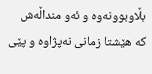بڵاوبوونەوە و ئەو منداڵەش کە هێشتا زمانی نەپژاوە و پێی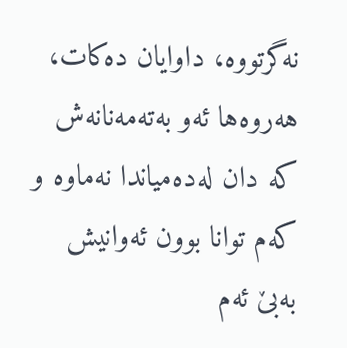نەگرتووە، داوایان دەکات، هەروەها ئەو بەتەمەنانەش کە دان لەدەمیاندا نەماوە و کەم توانا بوون ئەوانیش بەبێ ئەم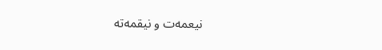نیعمەت و نیقمەتە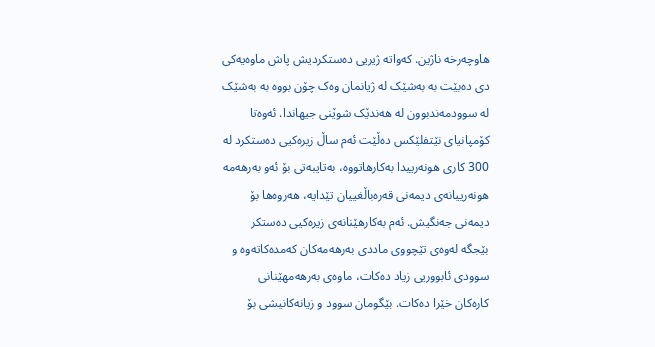هاوچەرخە ناژین. کەواتە ژیریی دەستکردیش پاش ماوەیەکی دی دەبێت بە بەشێک لە ژیانمان وەک چۆن بووە بە بەشێک لە سوودمەندبوون لە هەندێک شوێنی جیهاندا. ئەوەتا کۆمپانیای نێتفلێکس دەڵێت ئەم ساڵ زیرەکیی دەستکرد لە 300 کاری هونەرییدا بەکارهاتووە، بەتایبەتی بۆ ئەو بەرهەمە هونەرییانەی دیمەنی قەرەباڵغییان تێدایە، هەروەها بۆ دیمەنی جەنگیش. ئەم بەکارهێنانەی زیرەکیی دەستکر بێجگە لەوەی تێچووی ماددی بەرهەمەکان کەمدەکاتەوە و سوودی ئابووریی زیاد دەکات، ماوەی بەرهەمهێنانی کارەکان خێرا دەکات. بێگومان سوود و زیانەکانیشی بۆ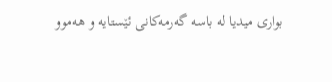بواری میدیا لە باسە گەرمەکانی ئێستایە و هەموو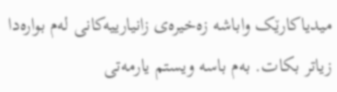میدیاکارێک واباشە زەخیرەی زانیارییەکانی لەم بوارەدا زیاتر بکات. بەم باسە ویستم یارمەتی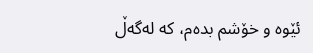ئێوە و خۆشم بدەم، کە لەگەڵ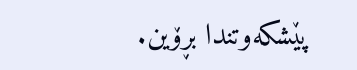پێشکەوتندا بڕۆین.